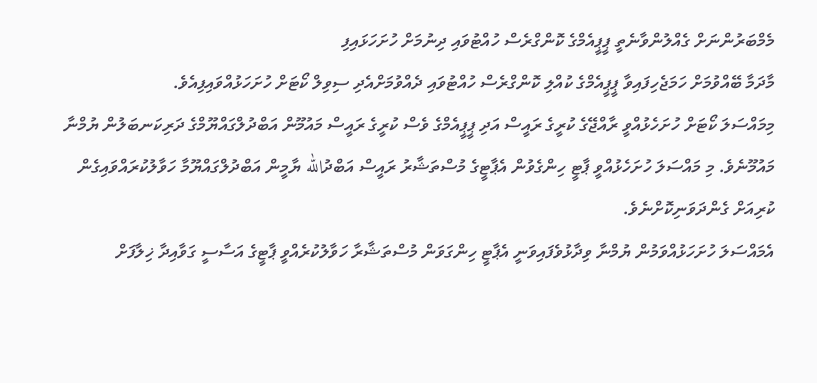މެމްބަރުންނަށް ގެއްލުންވާނެތީ ޕީޕީއެމްގެ ކޮންގްރެސް ހުއްޓުވައި ދިނުމަށް ހުށަހަޅައިފި
މާދަމާ ބޭއްވުމަށް ހަމަޖެހިފައިވާ ޕީޕީއެމްގެ ކުއްލި ކޮންގްރެސް ހުއްޓުވައި ދެއްވުމަށްއެދި ސިވިލް ކޯޓަށް ހުށަހަޅުއްވައިފިއެވެ.
މިމައްސަލަ ކޯޓަށް ހުށަހެޅުއްވީ ރާއްޖޭގެ ކުރީގެ ރައީސް އަދި ޕީޕީއެމްގެ ވެސް ކުރީގެ ރައީސް މައުމޫން އަބްދުލްގައްޔޫމްގެ ދަރިކަނބަލުން ޔުމްނާ މައުމޫނެވެ. މި މައްސަލަ ހުށަހެޅުއްވީ ޕާޓީ ހިންގެވުން އެޕާޓީގެ މުސްތަޝާރު ރައީސް އަބްދުالله ޔާމީން އަބްދުލްގައްޔޫމާ ހަވާލުކުރައްވައިގެން ކުރިއަށް ގެންދަވަނިކޮށްނެވެ.
އެމައްސަލަ ހުށަހަޅުއްވަމުން ޔުމްނާ ވިދާޅުވެފައިވަނީ އެޕާޓީ ހިންގަވަން މުސްތަޝާރާ ހަވާލުކުރެއްވީ ޕާޓީގެ އަސާސީ ގަވާއިދާ ޚިލާފަށް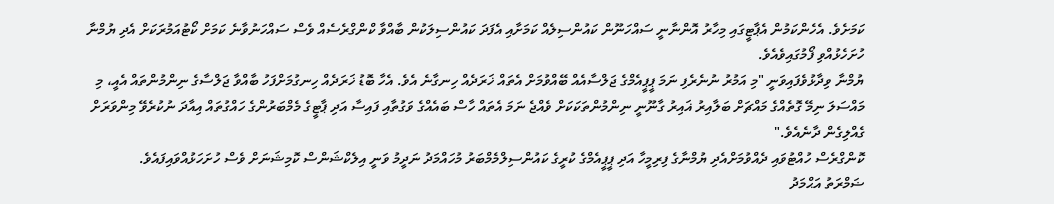ކަމަށެވެ. އެހެންކަމުން އެޕާޓީގައި މިހާރު އޮންނާނީ ސައްހަނޫން ކައުންސިލެއް ކަމަށާއި އެފަދަ ކައުންސިލަކުން ބާއްވާ ކްންގްރެސެއް ވެސް ސައްހަނުވާނެ ކަމަށް ކޯޓުއަމުރަކަށް އެދި ޔުމްނާ ހުށަހެޅުއްވި ފޯމުގައިވެއެވެ.
ޔުމްނާ ވިދާޅުވެފައިވަނީ "މި އަމުރު ނުނެރެފި ނަމަ ޕީޕީއެމްގެ ޖަލްސާއެއް ބޭއްވުމަށް އެތައް ޚަރަދެއް ހިނގާނެ އެވެ. އެހާ ބޮޑު ޚަރަދެއް ހިނގުމަށްފަހު ބާއްވާ ޖަލްސާގެ ނިންމުންތައް އެއީ، މި މައްސަލަ ނިމޭ ގޮތެއްގެ މައްޗަށް ބަލާއިރު ޣައިރު ގާނޫނީ ނިންމުންތަކަކަށް ވެއްޖެ ނަމަ އެތައް ހާސް ބައެއްގެ ވަގުތާއި ފައިސާ އަދި ޕާޓީގެ މެމްބަރުންގެ ހައްގުތައް އިއާދަ ނުކުރެވޭ މިންވަރަށް ގެއްލިގެން ދާނެއެވެ."
ކޮންގްރެސް ހުއްޓުވައި ދެއްވުމަށްއެދި ޔުމްނާގެ ފިރިމީހާ އަދި ޕީޕީއެމްގެ ކުރީގެ ކައުންސިލްމެމްބަރު މުހައްމަދު ނަދީމު ވަނީ އިލެކްޝަންސް ކޮމިޝަނަށް ވެސް ހުށަހަޅުއްވައިފައެވެ.
ޟަމްރަތު އަޙްމަދު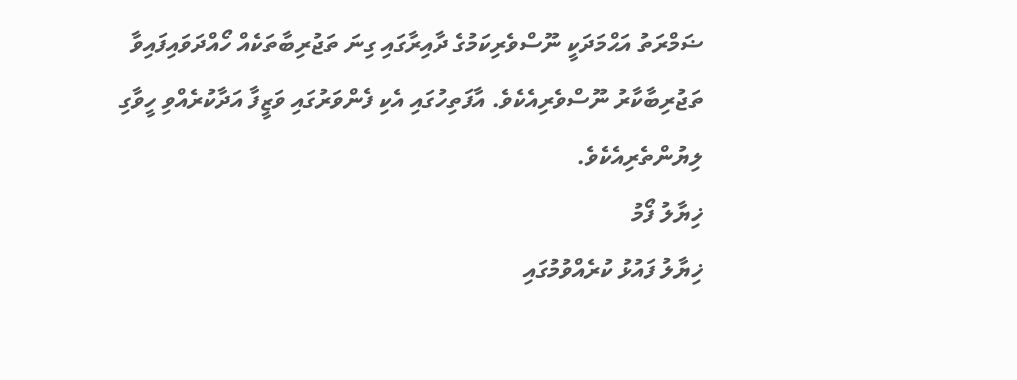ޟަމްރަތު އަޙްމަދަކީ ނޫސްވެރިކަމުގެ ދާއިރާގައި ގިނަ ތަޖުރިބާތަކެއް ހޯއްދަވައިފައިވާ ތަޖުރިބާކާރު ނޫސްވެރިއެކެވެ. އާފަތިހުގައި އެކި ފެންވަރުގައި ވަޒީފާ އަދާކުރެއްވި ހީވާގި ލިޔުންތެރިއެކެވެ.
ޚިޔާލު ފޯމު
ޚިޔާލު ފައުޅު ކުރެއްވުމުގައި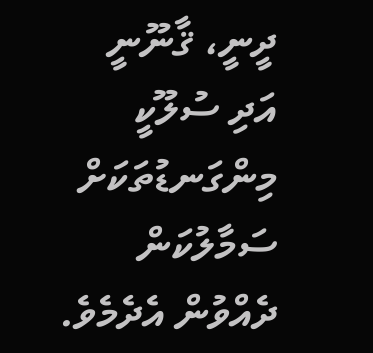ދީނީ، ޤާނޫނީ އަދި ސުލޫކީ މިންގަނޑުތަކަށް ސަމާލުކަން ދެއްވުން އެދެމެވެ.